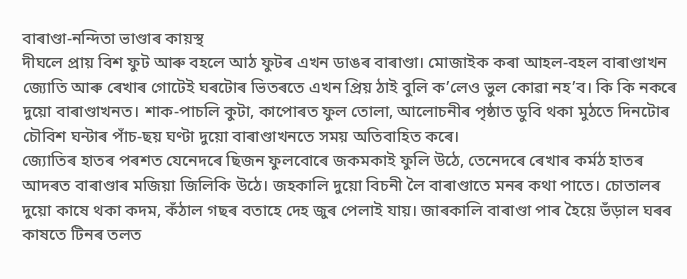বাৰাণ্ডা-নন্দিতা ভাণ্ডাৰ কায়স্থ
দীঘলে প্ৰায় বিশ ফুট আৰু বহলে আঠ ফুটৰ এখন ডাঙৰ বাৰাণ্ডা। মোজাইক কৰা আহল-বহল বাৰাণ্ডাখন জ্যোতি আৰু ৰেখাৰ গোটেই ঘৰটোৰ ভিতৰতে এখন প্ৰিয় ঠাই বুলি ক’লেও ভুল কোৱা নহ’ব। কি কি নকৰে দুয়ো বাৰাণ্ডাখনত। শাক-পাচলি কুটা, কাপোৰত ফুল তোলা, আলোচনীৰ পৃষ্ঠাত ডুবি থকা মুঠতে দিনটোৰ চৌবিশ ঘন্টাৰ পাঁচ-ছয় ঘণ্টা দুয়ো বাৰাণ্ডাখনতে সময় অতিবাহিত কৰে।
জ্যোতিৰ হাতৰ পৰশত যেনেদৰে ছিজন ফুলবোৰে জকমকাই ফুলি উঠে, তেনেদৰে ৰেখাৰ কৰ্মঠ হাতৰ আদৰত বাৰাণ্ডাৰ মজিয়া জিলিকি উঠে। জহকালি দুয়ো বিচনী লৈ বাৰাণ্ডাতে মনৰ কথা পাতে। চোতালৰ দুয়ো কাষে থকা কদম, কঁঠাল গছৰ বতাহে দেহ জুৰ পেলাই যায়। জাৰকালি বাৰাণ্ডা পাৰ হৈয়ে ভঁড়াল ঘৰৰ কাষতে টিনৰ তলত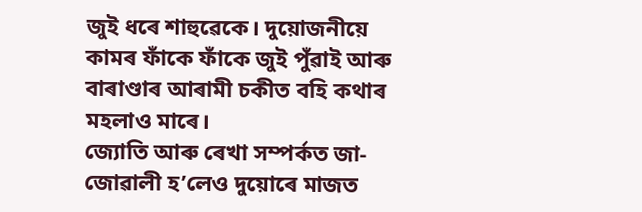জুই ধৰে শাহুৱেকে। দুয়োজনীয়ে কামৰ ফাঁকে ফাঁকে জুই পুঁৱাই আৰু বাৰাণ্ডাৰ আৰামী চকীত বহি কথাৰ মহলাও মাৰে।
জ্যোতি আৰু ৰেখা সম্পৰ্কত জা-জোৱালী হ’লেও দুয়োৰে মাজত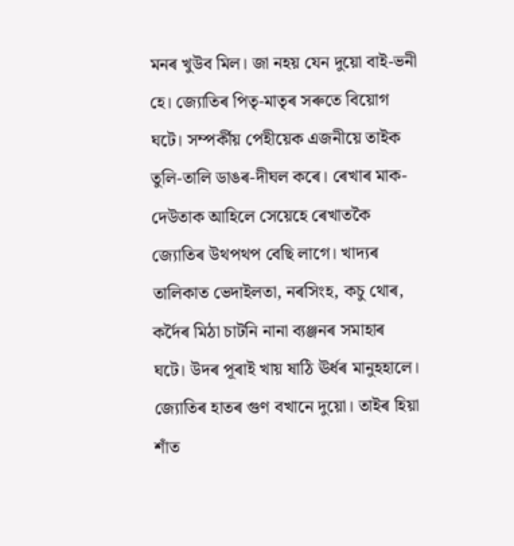মনৰ খুউব মিল। জা নহয় যেন দুয়ো বাই-ভনী হে। জ্যোতিৰ পিতৃ-মাতৃৰ সৰুতে বিয়োগ ঘটে। সম্পৰ্কীয় পেহীয়েক এজনীয়ে তাইক তুলি-তালি ডাঙৰ-দীঘল কৰে। ৰেখাৰ মাক-দেউতাক আহিলে সেয়েহে ৰেখাতকৈ জ্যোতিৰ উথপথপ বেছি লাগে। খাদ্যৰ তালিকাত ভেদাইলতা, নৰসিংহ, কচু থোৰ, কৰ্দৈৰ মিঠা চাটনি নানা ব্যঞ্জনৰ সমাহাৰ ঘটে। উদৰ পূৰাই খায় ষাঠি ঊৰ্ধৰ মানুহহালে। জ্যোতিৰ হাতৰ গুণ বখানে দুয়ো। তাইৰ হিয়া শাঁত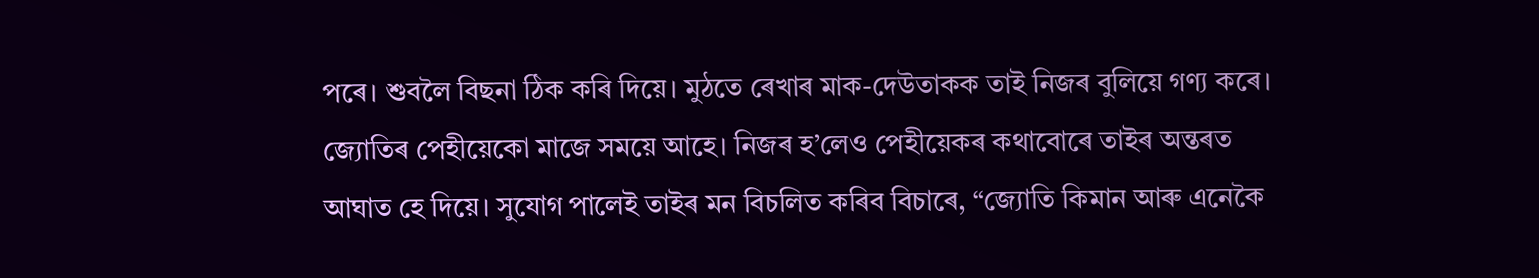পৰে। শুবলৈ বিছনা ঠিক কৰি দিয়ে। মুঠতে ৰেখাৰ মাক-দেউতাকক তাই নিজৰ বুলিয়ে গণ্য কৰে।
জ্যোতিৰ পেহীয়েকো মাজে সময়ে আহে। নিজৰ হ’লেও পেহীয়েকৰ কথাবোৰে তাইৰ অন্তৰত আঘাত হে দিয়ে। সুযোগ পালেই তাইৰ মন বিচলিত কৰিব বিচাৰে, “জ্যোতি কিমান আৰু এনেকৈ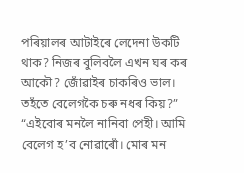পৰিয়ালৰ আটাইৰে লেদেনা উকটি থাক? নিজৰ বুলিবলৈ এখন ঘৰ কৰ আকৌ? জোঁৱাইৰ চাকৰিও ভাল। তহঁতে বেলেগকৈ চৰু নধৰ কিয়?” “এইবোৰ মনলৈ নানিবা পেহী। আমি বেলেগ হ’ব নোৱাৰোঁ। মোৰ মন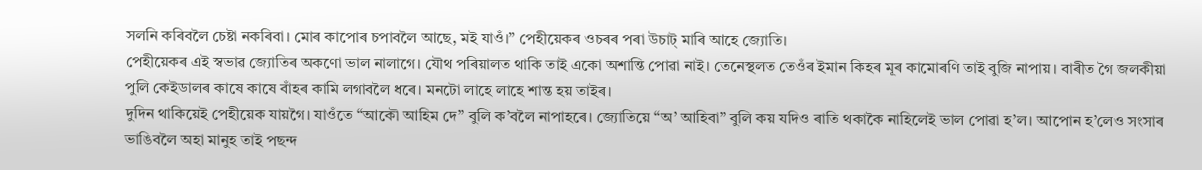সলনি কৰিবলৈ চেষ্টা নকৰিবা। মোৰ কাপোৰ চপাবলৈ আছে, মই যাওঁ।” পেহীয়েকৰ ওচৰৰ পৰা উচাট্ মাৰি আহে জ্যোতি।
পেহীয়েকৰ এই স্বভাৱ জ্যোতিৰ অকণো ভাল নালাগে। যৌথ পৰিয়ালত থাকি তাই একো অশান্তি পোৱা নাই। তেনেস্থলত তেওঁৰ ইমান কিহৰ মূৰ কামোৰণি তাই বুজি নাপায়। বাৰীত গৈ জলকীয়া পুলি কেইডালৰ কাষে কাষে বাঁহৰ কামি লগাবলৈ ধৰে। মনটো লাহে লাহে শান্ত হয় তাইৰ।
দুদিন থাকিয়েই পেহীয়েক যায়গৈ। যাওঁতে “আকৌ আহিম দে” বুলি ক’বলৈ নাপাহৰে। জ্যোতিয়ে “অ’ আহিবা” বুলি কয় যদিও ৰাতি থকাকৈ নাহিলেই ভাল পোৱা হ’ল। আপোন হ’লেও সংসাৰ ভাঙিবলৈ অহা মানুহ তাই পছন্দ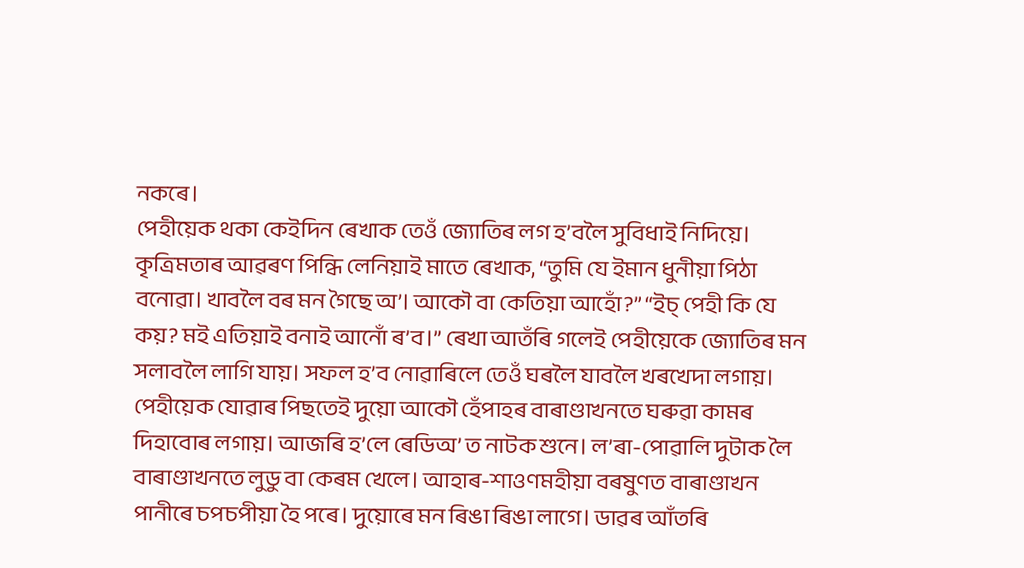নকৰে।
পেহীয়েক থকা কেইদিন ৰেখাক তেওঁ জ্যোতিৰ লগ হ’বলৈ সুবিধাই নিদিয়ে। কৃত্ৰিমতাৰ আৱৰণ পিন্ধি লেনিয়াই মাতে ৰেখাক, “তুমি যে ইমান ধুনীয়া পিঠা বনোৱা। খাবলৈ বৰ মন গৈছে অ’। আকৌ বা কেতিয়া আহোঁ?” “ইচ্ পেহী কি যে কয়? মই এতিয়াই বনাই আনোঁ ৰ’ব।” ৰেখা আতঁৰি গলেই পেহীয়েকে জ্যোতিৰ মন সলাবলৈ লাগি যায়। সফল হ’ব নোৱাৰিলে তেওঁ ঘৰলৈ যাবলৈ খৰখেদা লগায়।
পেহীয়েক যোৱাৰ পিছতেই দুয়ো আকৌ হেঁপাহৰ বাৰাণ্ডাখনতে ঘৰুৱা কামৰ দিহাবোৰ লগায়। আজৰি হ’লে ৰেডিঅ’ ত নাটক শুনে। ল’ৰা-পোৱালি দুটাক লৈ বাৰাণ্ডাখনতে লুডু বা কেৰম খেলে। আহাৰ-শাওণমহীয়া বৰষুণত বাৰাণ্ডাখন পানীৰে চপচপীয়া হৈ পৰে। দুয়োৰে মন ৰিঙা ৰিঙা লাগে। ডাৱৰ আঁতৰি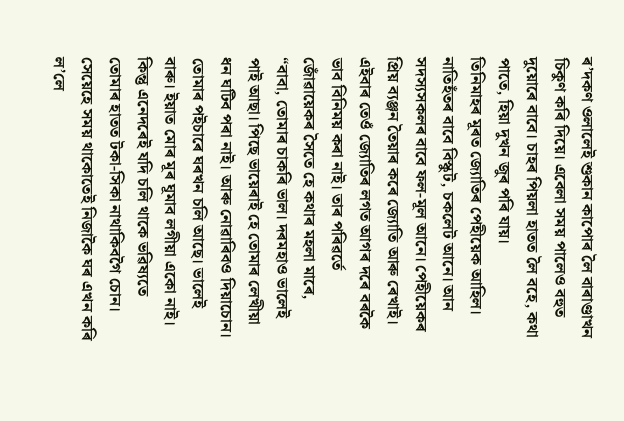ৰ’দকণ ওলালেই শুকান কাপোৰ লৈ বাৰাণ্ডাখন চিকুণ কৰি দিয়ে। এবেলা সময় পালেও বহুত দুয়োৰে বাবে। চাহৰ পিয়লা হাতত লৈ বহে, কথা পাতে, হিয়া দুখন জুৰ পৰি যায়।
তিনিমাহৰ মূৰত জ্যোতিৰ পেহীয়েক আহিল। নাতিহঁতৰ বাবে বিস্কুট, চকলেট আনে। আন সদস্যসকলৰ বাবে ফল-মূল আনে। পেহীয়েকৰ প্ৰিয় ব্যঞ্জন তৈয়াৰ কৰে জ্যোতি আৰু ৰেখাই। এইবাৰ তেওঁ জ্যোতিৰ লগত আগৰ দৰে বৰকৈ ভাব বিনিময় কৰা নাই। তাৰ পৰিৱৰ্তে জোঁৱায়েকৰ সৈতে হে কথাৰ মহলা মাৰে, “বাবা, তোমাৰ চাকৰি ভাল। দৰমহাও ভালেই পাই আছা। পিছে ভায়েৰাই হে তোমাৰ লেখীয়া ধন ঘটিব পৰা নাই। আৰু নোৱাৰিবও দিয়াচোন। তোমাৰ পইচাৰে ঘৰখন চলি আছে। ভালেই বাৰু। ইয়াত মোৰ মূৰ ঘূমাব লগীয়া একো নাই। কিন্তু এনেদৰেই যদি চলি থাকে ভৱিষ্যতে তোমাৰ হাতত টকা-সিকা নাথাকিবগৈ চোন। সেয়েহে সময় থাকোতেই নিজাকৈ ঘৰ এখন কৰি ল’লে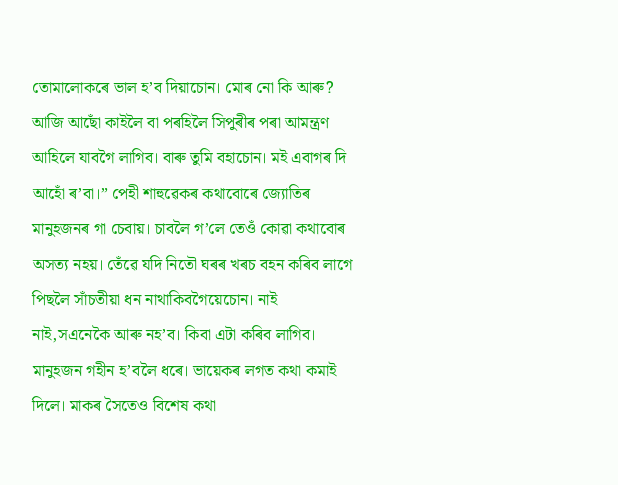তোমালোকৰে ভাল হ’ব দিয়াচোন। মোৰ নো কি আৰু? আজি আছোঁ কাইলৈ বা পৰহিলৈ সিপুৰীৰ পৰা আমন্ত্ৰণ আহিলে যাবগৈ লাগিব। বাৰু তুমি বহাচোন। মই এবাগৰ দি আহোঁ ৰ’বা।” পেহী শাহুৱেকৰ কথাবোৰে জ্যোতিৰ মানুহজনৰ গা চেবায়। চাবলৈ গ’লে তেওঁ কোৱা কথাবোৰ অসত্য নহয়। তেঁৱে যদি নিতৌ ঘৰৰ খৰচ বহন কৰিব লাগে পিছলৈ সাঁচতীয়া ধন নাথাকিবগৈয়েচোন। নাই নাই,সএনেকৈ আৰু নহ’ব। কিবা এটা কৰিব লাগিব। মানুহজন গহীন হ’বলৈ ধৰে। ভায়েকৰ লগত কথা কমাই দিলে। মাকৰ সৈতেও বিশেষ কথা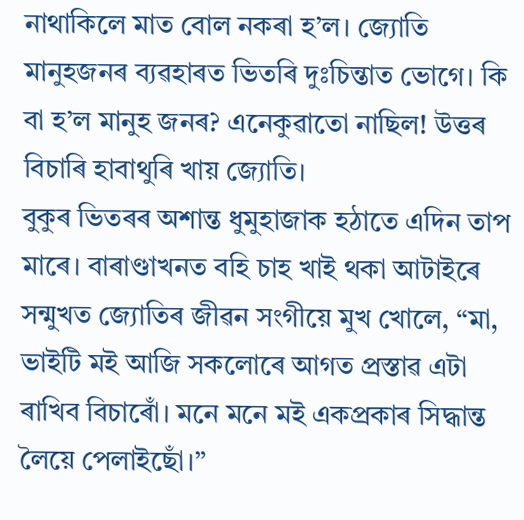নাথাকিলে মাত বোল নকৰা হ’ল। জ্যোতি মানুহজনৰ ব্যৱহাৰত ভিতৰি দুঃচিন্তাত ভোগে। কি বা হ’ল মানুহ জনৰ? এনেকুৱাতো নাছিল! উত্তৰ বিচাৰি হাবাথুৰি খায় জ্যোতি।
বুকুৰ ভিতৰৰ অশান্ত ধুমুহাজাক হঠাতে এদিন তাপ মাৰে। বাৰাণ্ডাখনত বহি চাহ খাই থকা আটাইৰে সন্মুখত জ্যোতিৰ জীৱন সংগীয়ে মুখ খোলে, “মা, ভাইটি মই আজি সকলোৰে আগত প্ৰস্তাৱ এটা ৰাখিব বিচাৰোঁ। মনে মনে মই একপ্ৰকাৰ সিদ্ধান্ত লৈয়ে পেলাইছোঁ।”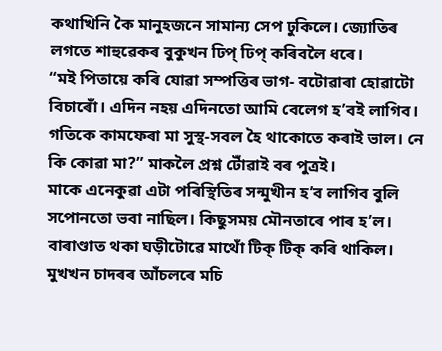কথাখিনি কৈ মানুহজনে সামান্য সেপ ঢুকিলে। জ্যোতিৰ লগতে শাহুৱেকৰ বুকুখন ঢিপ্ ঢিপ্ কৰিবলৈ ধৰে।
“মই পিতায়ে কৰি যোৱা সম্পত্তিৰ ভাগ- বটোৱাৰা হোৱাটো বিচাৰোঁ। এদিন নহয় এদিনতো আমি বেলেগ হ’বই লাগিব। গতিকে কামফেৰা মা সুস্থ-সবল হৈ থাকোতে কৰাই ভাল। নে কি কোৱা মা?” মাকলৈ প্ৰশ্ন টোঁৱাই বৰ পুত্ৰই।
মাকে এনেকুৱা এটা পৰিস্থিতিৰ সন্মুখীন হ’ব লাগিব বুলি সপোনতো ভবা নাছিল। কিছুসময় মৌনতাৰে পাৰ হ’ল। বাৰাণ্ডাত থকা ঘড়ীটোৱে মাথোঁ টিক্ টিক্ কৰি থাকিল। মুখখন চাদৰৰ আঁচলৰে মচি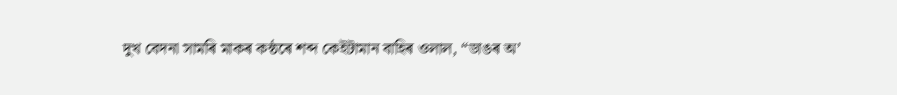দুখ বেদনা সামৰি মাকৰ কন্ঠৰে শব্দ কেইটামান বাহিৰ ওলাল, “ডাঙৰ অ’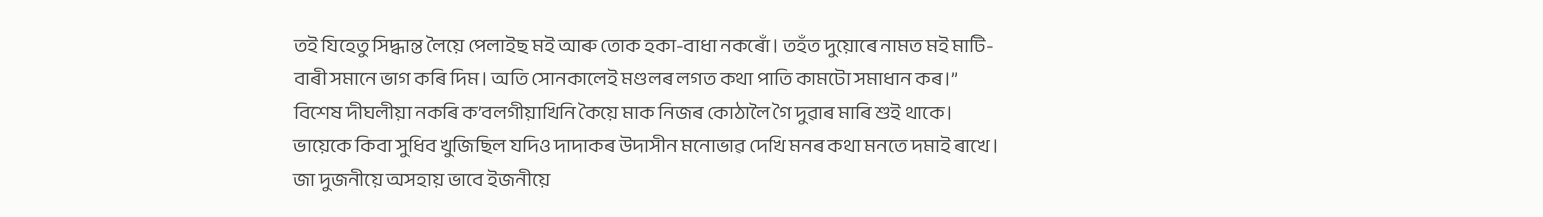তই যিহেতু সিদ্ধান্ত লৈয়ে পেলাইছ মই আৰু তোক হকা-বাধা নকৰোঁ। তহঁত দুয়োৰে নামত মই মাটি-বাৰী সমানে ভাগ কৰি দিম। অতি সোনকালেই মণ্ডলৰ লগত কথা পাতি কামটো সমাধান কৰ।” বিশেষ দীঘলীয়া নকৰি ক’বলগীয়াখিনি কৈয়ে মাক নিজৰ কোঠালৈ গৈ দুৱাৰ মাৰি শুই থাকে। ভায়েকে কিবা সুধিব খুজিছিল যদিও দাদাকৰ উদাসীন মনোভাৱ দেখি মনৰ কথা মনতে দমাই ৰাখে। জা দুজনীয়ে অসহায় ভাবে ইজনীয়ে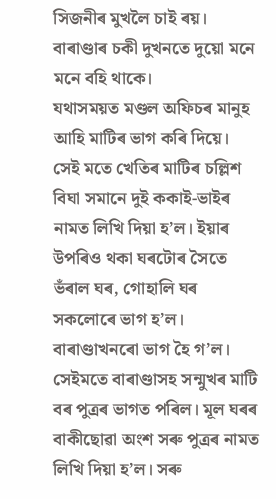সিজনীৰ মুখলৈ চাই ৰয়। বাৰাণ্ডাৰ চকী দুখনতে দুয়ো মনে মনে বহি থাকে।
যথাসময়ত মণ্ডল অফিচৰ মানুহ আহি মাটিৰ ভাগ কৰি দিয়ে। সেই মতে খেতিৰ মাটিৰ চল্লিশ বিঘা সমানে দুই ককাই-ভাইৰ নামত লিখি দিয়া হ’ল। ইয়াৰ উপৰিও থকা ঘৰটোৰ সৈতে ভঁৰাল ঘৰ, গোহালি ঘৰ সকলোৰে ভাগ হ’ল। বাৰাণ্ডাখনৰো ভাগ হৈ গ’ল। সেইমতে বাৰাণ্ডাসহ সন্মুখৰ মাটি বৰ পুত্ৰৰ ভাগত পৰিল। মূল ঘৰৰ বাকীছোৱা অংশ সৰু পুত্ৰৰ নামত লিখি দিয়া হ’ল। সৰু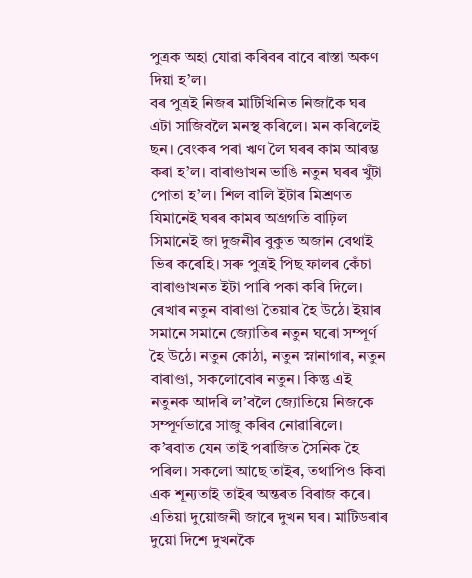পুত্ৰক অহা যোৱা কৰিবৰ বাবে ৰাস্তা অকণ দিয়া হ’ল।
বৰ পুত্ৰই নিজৰ মাটিখিনিত নিজাকৈ ঘৰ এটা সাজিবলৈ মনস্থ কৰিলে। মন কৰিলেই ছন। বেংকৰ পৰা ঋণ লৈ ঘৰৰ কাম আৰম্ভ কৰা হ’ল। বাৰাণ্ডাখন ভাঙি নতুন ঘৰৰ খুঁটা পোতা হ’ল। শিল বালি ইটাৰ মিশ্ৰণত যিমানেই ঘৰৰ কামৰ অগ্ৰগতি বাঢ়িল সিমানেই জা দুজনীৰ বুকুত অজান বেথাই ভিৰ কৰেহি। সৰু পুত্ৰই পিছ ফালৰ কেঁচা বাৰাণ্ডাখনত ইটা পাৰি পকা কৰি দিলে। ৰেখাৰ নতুন বাৰাণ্ডা তৈয়াৰ হৈ উঠে। ইয়াৰ সমানে সমানে জ্যোতিৰ নতুন ঘৰো সম্পূৰ্ণ হৈ উঠে। নতুন কোঠা, নতুন স্নানাগাৰ, নতুন বাৰাণ্ডা, সকলোবোৰ নতুন। কিন্তু এই নতুনক আদৰি ল’বলৈ জ্যোতিয়ে নিজকে সম্পূৰ্ণভাৱে সাজু কৰিব নোৱাৰিলে। ক’ৰবাত যেন তাই পৰাজিত সৈনিক হৈ পৰিল। সকলো আছে তাইৰ, তথাপিও কিবা এক শূন্যতাই তাইৰ অন্তৰত বিৰাজ কৰে।
এতিয়া দুয়োজনী জাৰে দুখন ঘৰ। মাটিডৰাৰ দুয়ো দিশে দুখনকৈ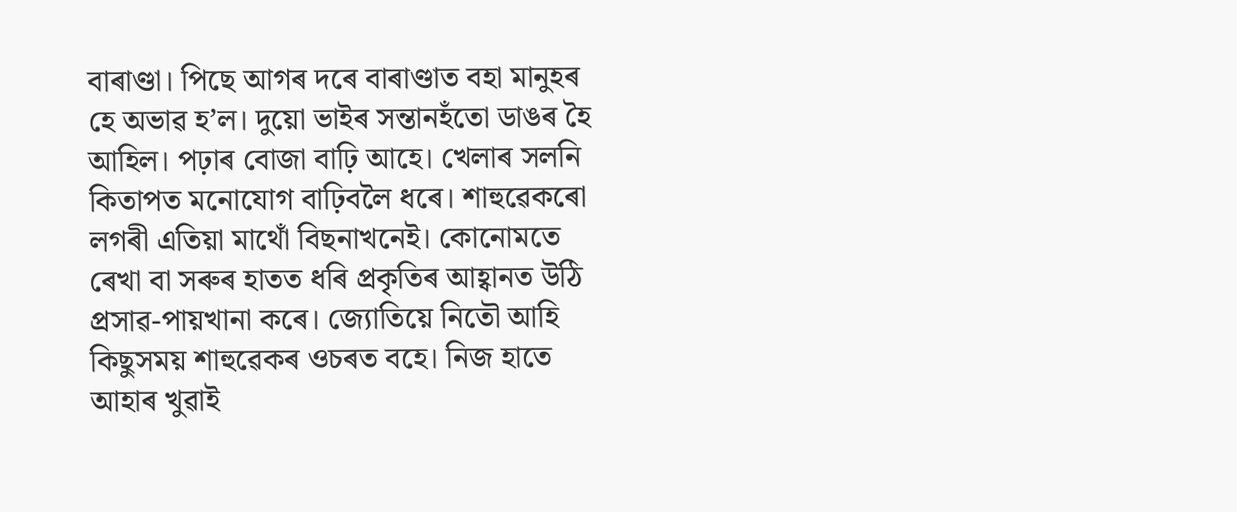বাৰাণ্ডা। পিছে আগৰ দৰে বাৰাণ্ডাত বহা মানুহৰ হে অভাৱ হ’ল। দুয়ো ভাইৰ সন্তানহঁতো ডাঙৰ হৈ আহিল। পঢ়াৰ বোজা বাঢ়ি আহে। খেলাৰ সলনি কিতাপত মনোযোগ বাঢ়িবলৈ ধৰে। শাহুৱেকৰো লগৰী এতিয়া মাথোঁ বিছনাখনেই। কোনোমতে ৰেখা বা সৰুৰ হাতত ধৰি প্ৰকৃতিৰ আহ্বানত উঠি প্ৰসাৱ-পায়খানা কৰে। জ্যোতিয়ে নিতৌ আহি কিছুসময় শাহুৱেকৰ ওচৰত বহে। নিজ হাতে আহাৰ খুৱাই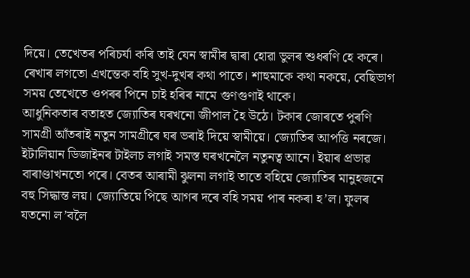দিয়ে। তেখেতৰ পৰিচৰ্যা কৰি তাই যেন স্বামীৰ দ্বাৰা হোৱা ভুলৰ শুধৰণি হে কৰে। ৰেখাৰ লগতো এখন্তেক বহি সুখ-দুখৰ কথা পাতে। শাহুমাকে কথা নকয়ে, বেছিভাগ সময় তেখেতে ওপৰৰ পিনে চাই হৰিৰ নামে গুণগুণাই থাকে।
আধুনিকতাৰ বতাহত জ্যোতিৰ ঘৰখনো জীপাল হৈ উঠে। টকাৰ জোৰতে পুৰণি সামগ্ৰী আঁতৰাই নতুন সামগ্ৰীৰে ঘৰ ভৰাই দিয়ে স্বামীয়ে। জ্যোতিৰ আপত্তি নৰজে। ইটালিয়ান ডিজাইনৰ টাইলচ লগাই সমস্ত ঘৰখনেলৈ নতুনত্ব আনে। ইয়াৰ প্ৰভাৱ বাৰাণ্ডাখনতো পৰে। বেতৰ আৰামী ঝুলনা লগাই তাতে বহিয়ে জ্যোতিৰ মানুহজনে বহু সিদ্ধান্ত লয়। জ্যোতিয়ে পিছে আগৰ দৰে বহি সময় পাৰ নকৰা হ’ল। ফুলৰ যতনো ল’বলৈ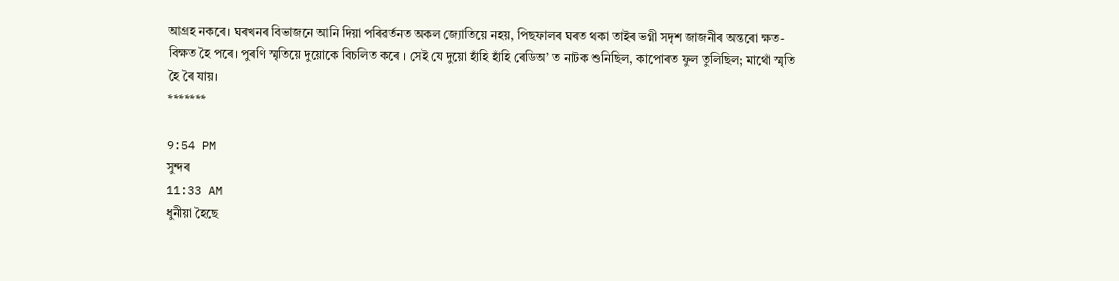আগ্ৰহ নকৰে। ঘৰখনৰ বিভাজনে আনি দিয়া পৰিৱৰ্তনত অকল জ্যোতিয়ে নহয়, পিছফালৰ ঘৰত থকা তাইৰ ভগ্নী সদৃশ জাজনীৰ অন্তৰো ক্ষত-বিক্ষত হৈ পৰে। পুৰণি স্মৃতিয়ে দুয়োকে বিচলিত কৰে । সেই যে দুয়ো হাঁহি হাঁহি ৰেডিঅ’ ত নাটক শুনিছিল, কাপোৰত ফুল তুলিছিল; মাথোঁ স্মৃতি হৈ ৰৈ যায়।
*******

9:54 PM
সুন্দৰ
11:33 AM
ধুনীয়া হৈছে